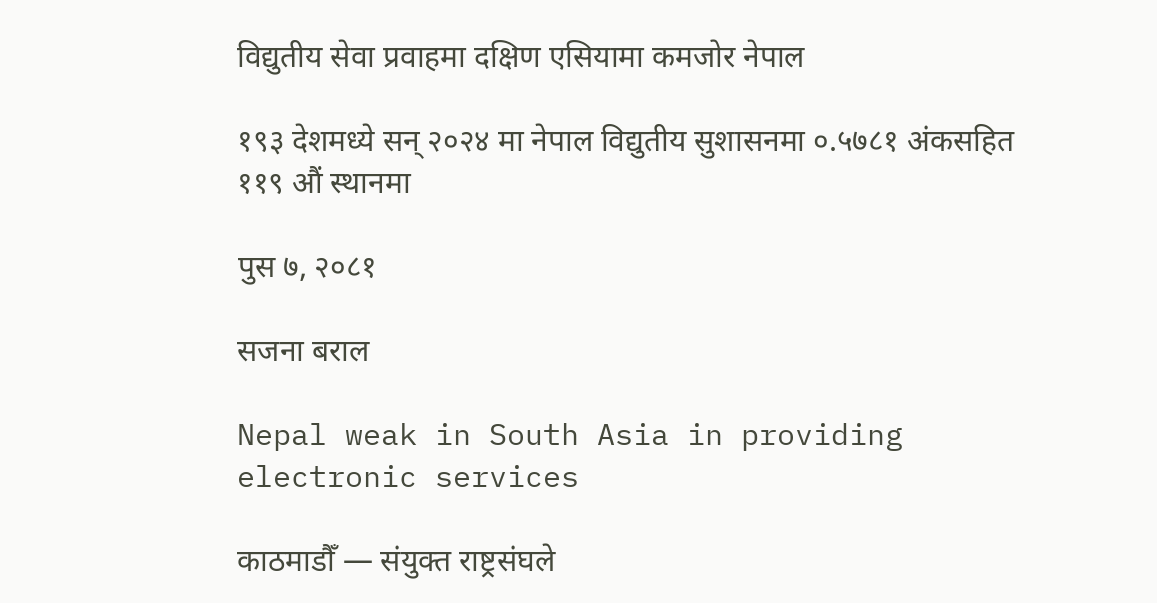विद्युतीय सेवा प्रवाहमा दक्षिण एसियामा कमजोर नेपाल

१९३ देशमध्ये सन् २०२४ मा नेपाल विद्युतीय सुशासनमा ०.५७८१ अंकसहित ११९ औं स्थानमा

पुस ७, २०८१

सजना बराल

Nepal weak in South Asia in providing electronic services

काठमाडौँ — संयुक्त राष्ट्रसंघले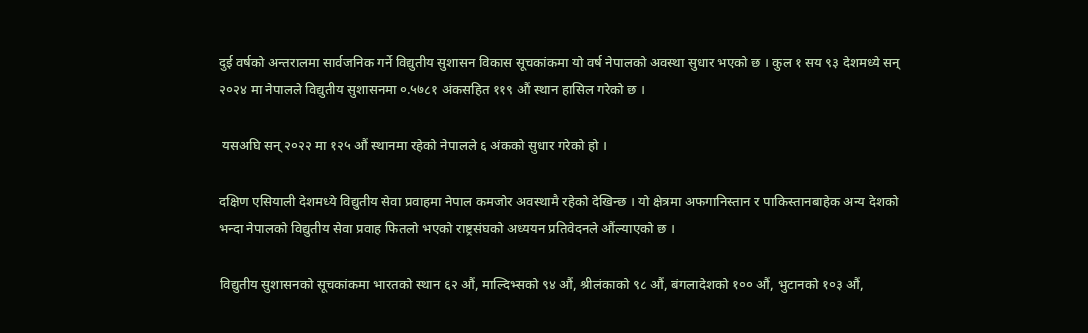दुई वर्षको अन्तरालमा सार्वजनिक गर्ने विद्युतीय सुशासन विकास सूचकांकमा यो वर्ष नेपालको अवस्था सुधार भएको छ । कुल १ सय ९३ देशमध्ये सन् २०२४ मा नेपालले विद्युतीय सुशासनमा ०.५७८१ अंकसहित ११९ औं स्थान हासिल गरेको छ ।

 यसअघि सन् २०२२ मा १२५ औं स्थानमा रहेको नेपालले ६ अंकको सुधार गरेको हो ।

दक्षिण एसियाली देशमध्ये विद्युतीय सेवा प्रवाहमा नेपाल कमजोर अवस्थामै रहेको देखिन्छ । यो क्षेत्रमा अफगानिस्तान र पाकिस्तानबाहेक अन्य देशको भन्दा नेपालको विद्युतीय सेवा प्रवाह फितलो भएको राष्ट्रसंघको अध्ययन प्रतिवेदनले औंल्याएको छ ।

विद्युतीय सुशासनको सूचकांकमा भारतको स्थान ६२ औं, माल्दिभ्सको ९४ औं, श्रीलंकाको ९८ औं, बंगलादेशको १०० औं, भुटानको १०३ औं,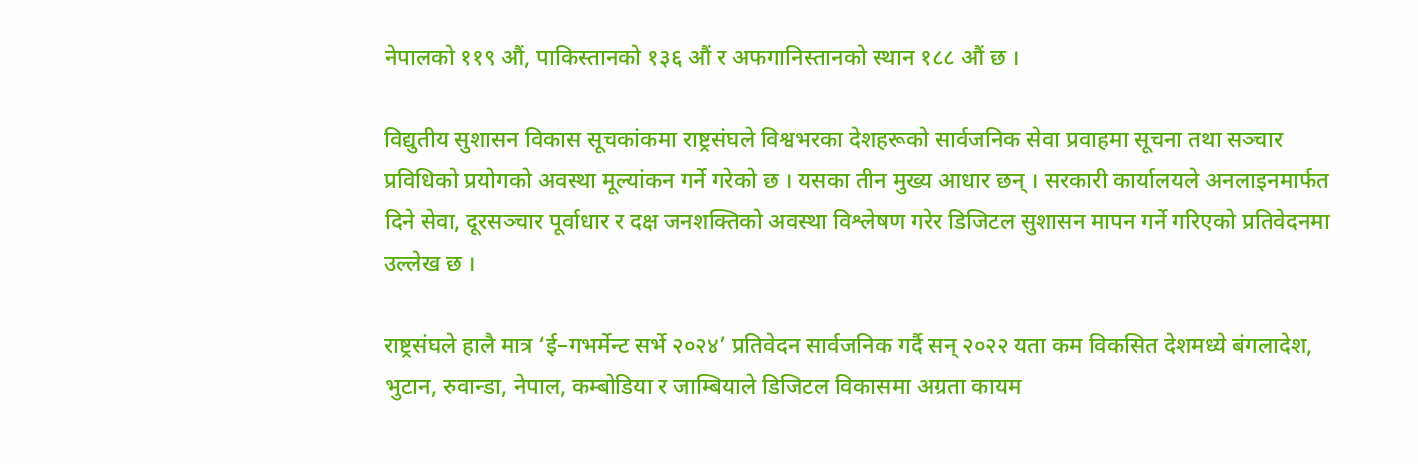नेपालको ११९ औं, पाकिस्तानको १३६ औं र अफगानिस्तानको स्थान १८८ औं छ ।

विद्युतीय सुशासन विकास सूचकांकमा राष्ट्रसंघले विश्वभरका देशहरूको सार्वजनिक सेवा प्रवाहमा सूचना तथा सञ्चार प्रविधिको प्रयोगको अवस्था मूल्यांकन गर्ने गरेको छ । यसका तीन मुख्य आधार छन् । सरकारी कार्यालयले अनलाइनमार्फत दिने सेवा, दूरसञ्चार पूर्वाधार र दक्ष जनशक्तिको अवस्था विश्लेषण गरेर डिजिटल सुशासन मापन गर्ने गरिएको प्रतिवेदनमा उल्लेख छ ।

राष्ट्रसंघले हालै मात्र ‘ई–गभर्मेन्ट सर्भे २०२४’ प्रतिवेदन सार्वजनिक गर्दै सन् २०२२ यता कम विकसित देशमध्ये बंगलादेश, भुटान, रुवान्डा, नेपाल, कम्बोडिया र जाम्बियाले डिजिटल विकासमा अग्रता कायम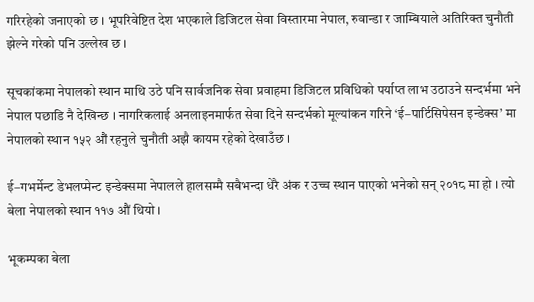गरिरहेको जनाएको छ । भूपरिवेष्टित देश भएकाले डिजिटल सेवा विस्तारमा नेपाल, रुवान्डा र जाम्बियाले अतिरिक्त चुनौती झेल्ने गरेको पनि उल्लेख छ ।

सूचकांकमा नेपालको स्थान माथि उठे पनि सार्वजनिक सेवा प्रवाहमा डिजिटल प्रविधिको पर्याप्त लाभ उठाउने सन्दर्भमा भने नेपाल पछाडि नै देखिन्छ । नागरिकलाई अनलाइनमार्फत सेवा दिने सन्दर्भको मूल्यांकन गरिने ‘ई–पार्टिसिपेसन इन्डेक्स’ मा नेपालको स्थान १५२ औं रहनुले चुनौती अझै कायम रहेको देखाउँछ ।

ई–गभर्मेन्ट डेभलप्मेन्ट इन्डेक्समा नेपालले हालसम्मै सबैभन्दा धेरै अंक र उच्च स्थान पाएको भनेको सन् २०१८ मा हो । त्यो बेला नेपालको स्थान ११७ औं थियो ।

भूकम्पका बेला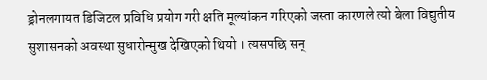ड्रोनलगायत डिजिटल प्रविधि प्रयोग गरी क्षति मूल्यांकन गरिएको जस्ता कारणले त्यो बेला विद्युतीय सुशासनको अवस्था सुधारोन्मुख देखिएको थियो । त्यसपछि सन्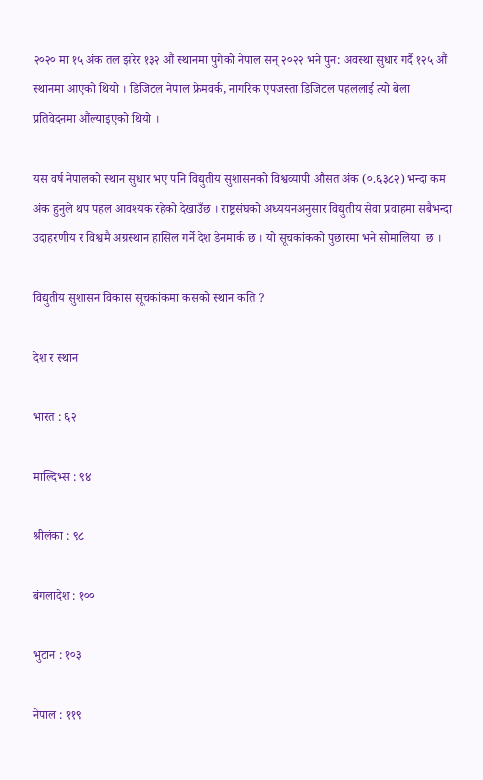२०२० मा १५ अंक तल झरेर १३२ औं स्थानमा पुगेको नेपाल सन् २०२२ भने पुन: अवस्था सुधार गर्दै १२५ औं स्थानमा आएको थियो । डिजिटल नेपाल फ्रेमवर्क, नागरिक एपजस्ता डिजिटल पहललाई त्यो बेला प्रतिवेदनमा औंल्याइएको थियो ।

यस वर्ष नेपालको स्थान सुधार भए पनि विद्युतीय सुशासनको विश्वव्यापी औसत अंक (०.६३८२) भन्दा कम अंक हुनुले थप पहल आवश्यक रहेको देखाउँछ । राष्ट्रसंघको अध्ययनअनुसार विद्युतीय सेवा प्रवाहमा सबैभन्दा उदाहरणीय र विश्वमै अग्रस्थान हासिल गर्ने देश डेनमार्क छ । यो सूचकांकको पुछारमा भने सोमालिया  छ ।

विद्युतीय सुशासन विकास सूचकांकमा कसको स्थान कति ?

देश र स्थान

भारत : ६२

माल्दिभ्स : ९४

श्रीलंका : ९८

बंगलादेश : १००

भुटान : १०३

नेपाल : ११९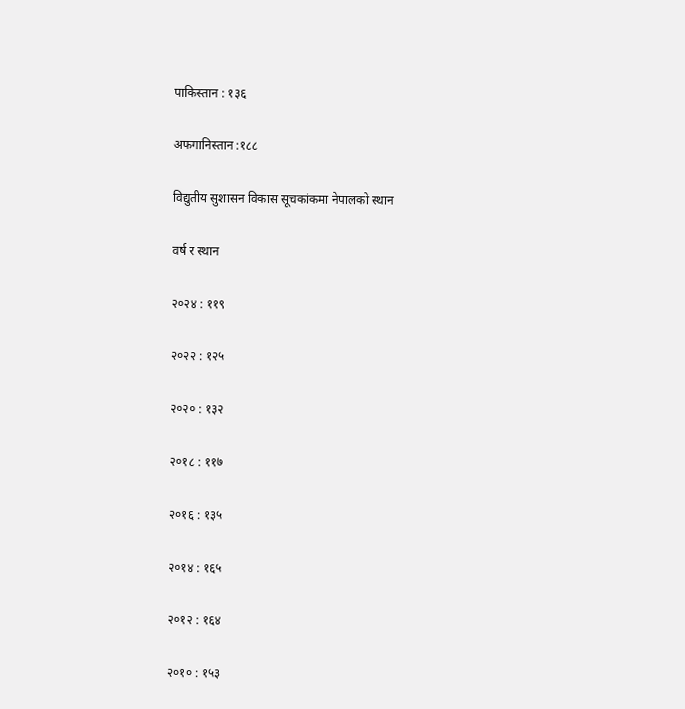पाकिस्तान : १३६

अफगानिस्तान :१८८

विद्युतीय सुशासन विकास सूचकांकमा नेपालको स्थान

वर्ष र स्थान

२०२४ : ११९

२०२२ : १२५

२०२० : १३२

२०१८ : ११७

२०१६ : १३५

२०१४ : १६५

२०१२ : १६४

२०१० : १५३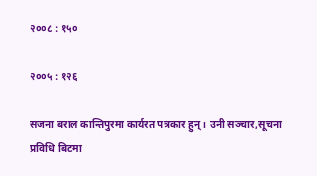२००८ : १५०

२००५ : १२६

सजना बराल कान्तिपुरमा कार्यरत पत्रकार हुन् । उनी सञ्चार,सूचना प्रविधि बिटमा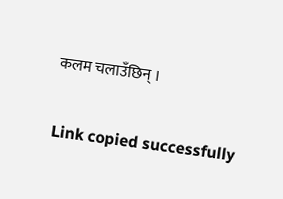कलम चलाउँछिन् ।

Link copied successfully